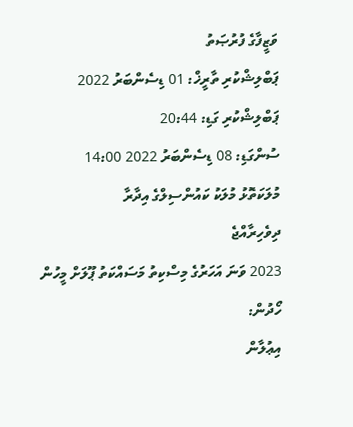ވަޒީފާގެ ފުރުޞަތު
ޕަބްލިޝްކުރި ތާރީޚް: 01 ޑިސެންބަރު 2022
ޕަބްލިޝްކުރި ގަޑި: 20:44
ސުންގަޑި: 08 ޑިސެންބަރު 2022 14:00
މުލަކަތޮޅު މުލަކު ކައުންސިލްގެ އިދާރާ
ދިވެހިރާއްޖެ
2023 ވަނަ އަހަރުގެ މިސްކިތު މަސައްކަތު ޕޫލަށް މީހުން ހޯދުން:
އިޢުލާން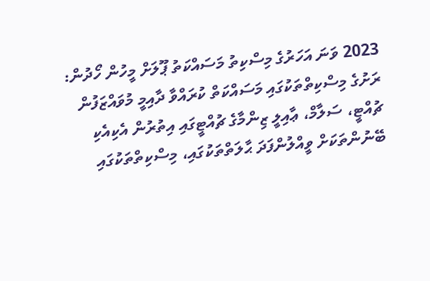2023 ވަނަ އަހަރުގެ މިސްކިތު މަސައްކަތު ޕޫލަށް މީހުން ހޯދުން:
ރަށުގެ މިސްކިތްތަކުގައި މަސައްކަތް ކުރައްވާ ދާއިމީ މުވައްޒަފުން ޗުއްޓީ، ސަލާމް، ޢާއިލީ ޒިންމާގެ ޗުއްޓީގައި އިތުރުން އެކިއެކި ބޭނުންތަކަށް ވީއްލުންފަދަ ޙާލަތްތަކުގައި، މިސްކިތްތަކުގައި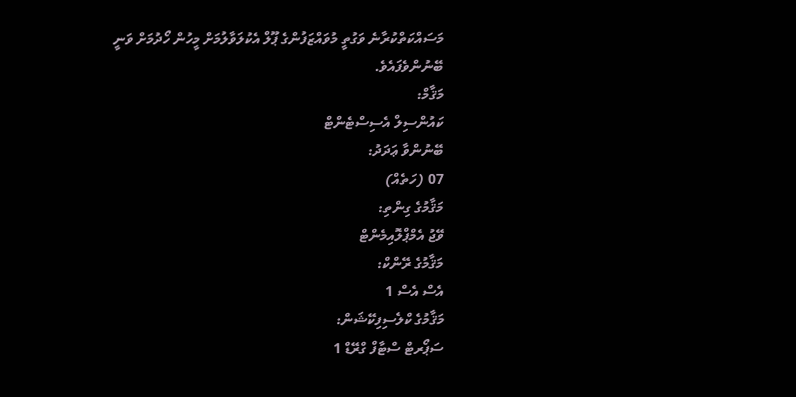މަސައްކަތްކުރާނެ ވަގުތީ މުވައްޒަފުންގެ ޕޫލް އެކުލަވާލުމަށް މީހުން ހޯދުމަށް ވަނީ ބޭނުންވެފައެވެ.
މަޤާމް:
ކައުންސިލް އެސިސްޓެންޓް
ބޭނުންވާ ޢަދަދު:
07 (ހަތެއް)
މަޤާމުގެ ގިންތި:
ވޭޖު އެމްޕްލޮއިމެންޓް
މަޤާމުގެ ރޭންކް:
އެސް އެސް 1
މަޤާމުގެ ކްލެސިފިކޭޝަން:
ސަޕޯރޓް ސްޓާފް ގްރޭޑް 1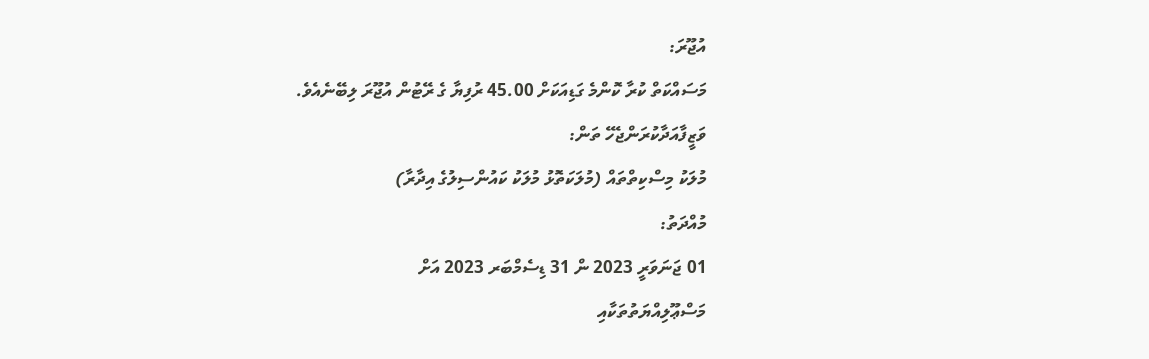އުޖޫރަ:
މަސައްކަތް ކުރާ ކޮންމެ ގަޑިއަކަށް 45.00 ރުފިޔާ ގެ ރޭޓުން އުޖޫރަ ލިބޭނެއެވެ.
ވަޒީފާއަދާކުރަންޖެހޭ ތަން:
މުލަކު މިސްކިތްތައް (މުލަކަތޮޅު މުލަކު ކައުންސިލުގެ އިދާރާ)
މުއްދަތު:
01 ޖަނަވަރީ 2023 ން 31 ޑިސެމްބަރ 2023 އަށް
މަސްޢޫލިއްޔަތުތަކާއި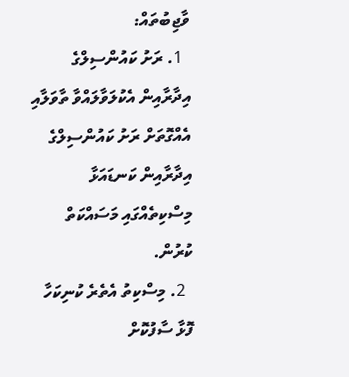ވާޖިބުތައް:
  1. ރަށު ކައުންސިލްގެ އިދާރާއިން އެކުލަވާލައްވާ ތާވަލާއި އެއްގޮތަށް ރަށު ކައުންސިލްގެ އިދާރާއިން ކަނޑައަޅާ މިސްކިތެއްގައި މަސައްކަތް ކުރުން.
  2. މިސްކިތު އެތެރެ ކުނިކަހާ ފޮޅާ ސާފުކޮށް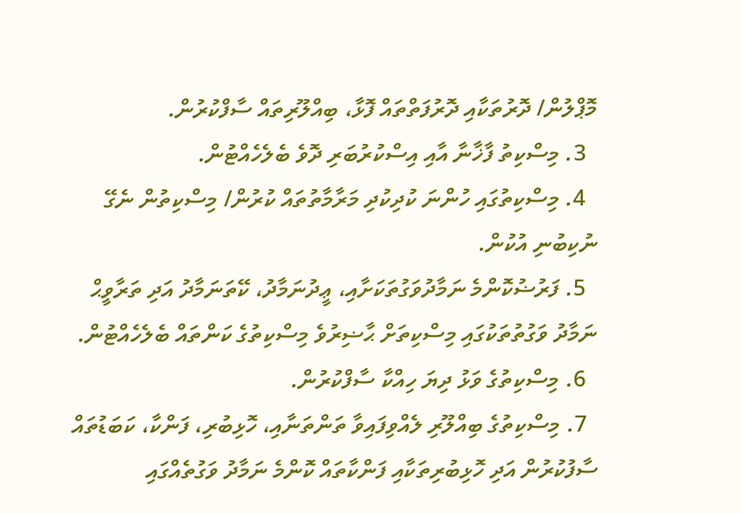މޮޕްލުން/ ދޮރުތަކާއި ދޮރުފަތްތައް ފޮޅާ، ބިއްލޫރިތައް ސާފްކުރުން.
  3. މިސްކިތު ފާޚާނާ އާއި އިސްކުރުބަރި ދޮވެ ބެލެހެއްޓުން.
  4. މިސްކިތުގައި ހުންނަ ކުދިކުދި މަރާމާތުތައް ކުރުން/ މިސްކިތުން ނެގޭ ނުކިބުނި އުކުން.
  5. ފަރުޟުކޮންމެ ނަމާދުވަގުތަކަށާއި، ޢީދުނަމާދު، ކޭތަނަމާދު އަދި ތަރާވީޙް ނަމާދު ވަގުތުތަކުގައި މިސްކިތަށް ޙާޟިރުވެ މިސްކިތުގެ ކަންތައް ބެލެހެއްޓުން.
  6. މިސްކިތުގެ ވަޅު ދިޔަ ހިއްކާ ސާފްކުރުން.
  7. މިސްކިތުގެ ބިއްލޫރި ލެއްވިފައިވާ ތަންތަނާއި، ހޮޅިބުރި، ފަންކާ، ކަބަޑުތައް ސާފުކުރުން އަދި ހޮޅިބުރިތަކާއި ފަންކާތައް ކޮންމެ ނަމާދު ވަގުތެއްގައި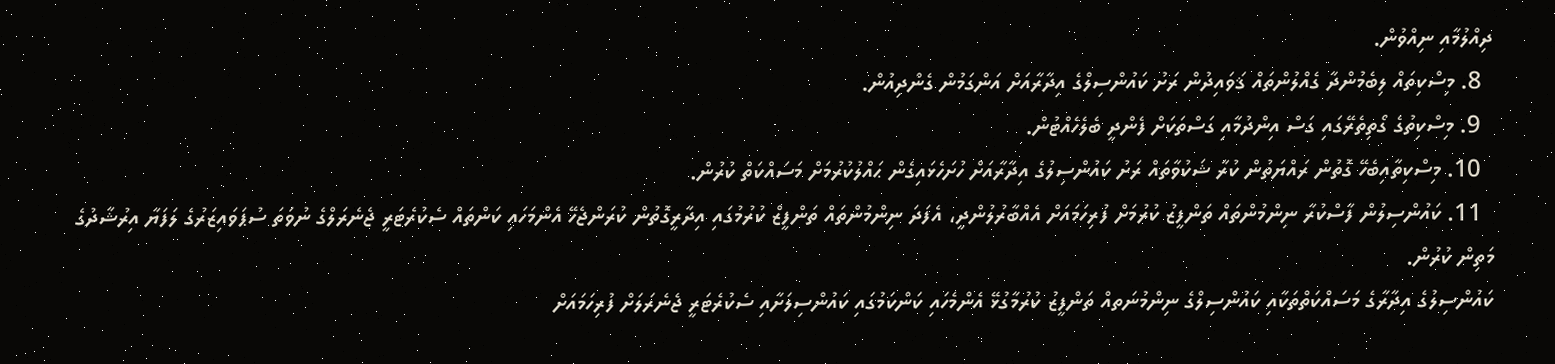ދިއްލުމާއި ނިއްވުން.
  8. މިސްކިތައް ލިބެމުންދާ ގެއްލުންތައް ޤަވައިދުން ރަށު ކައުންސިލްގެ އިދާރާއަށް އަންގަމުން ގެންދިއުން.
  9. މިސްކިތުގެ ގޯތިތެރޭގައި ގަސް އިންދުމާއި ގަސްތަކަށް ފެންދީ ބެލެހެއްޓުން.
  10. މިސްކިތާއިބެހޭ ގޮތުން ރައްޔަތުން ކުރާ ޝަކުވާތައް ރަށު ކައުންސިލުގެ އިދާރާއަށް ހުށަހެޅައިގެން ޙައްލުކުރުމަށް މަސައްކަތް ކުރުން.
  11. ކައުންސިލުން ފާސްކުރާ ނިންމުންތައް ތަންފީޒު ކުރުމަށް ފުރިހަމައަށް އެއްބާރުލުންދީ، އެފަދަ ނިންމުންތައް ތަންފީޒް ކުރުމުގައި އިދާރީގޮތުން ކުރަންޖެހޭ އެންމަހައި ކަންތައް ސެކުރެޓަރީ ޖެނެރަލްގެ ނުވަތަ ސުޕަވައިޒަރުގެ ލަފަޔާ އިރުޝާދުގެ މަތިން ކުރުން.
ކައުންސިލުގެ އިދާރާގެ މަސައްކަތްތަކާއި ކައުންސިލްގެ ނިންމުނަތއް ތަންފީޒު ކުރުމާގުޅޭ އެންމެހައި ކަންކަމުގައި ކައުންސިލަށާއި ސެކުރެޓަރީ ޖެނެރަލަށް ފުރިހަމައަށް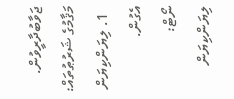ޖަވާބުދާރީވުން.
މަޤާމުގެ ޝަރުޠުތައް:
  1. ލިޔަންކިޔަން އެގުން.
ނޯޓް:
ލިޔަންކިޔަން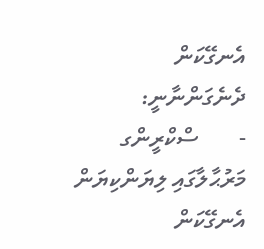އެނގޭކަން ދެނެގަންނާނީ:
-       ސްކްރީންގ މަރުޙާލާގައި ލިޔަންކިޔަން އެނގޭކަން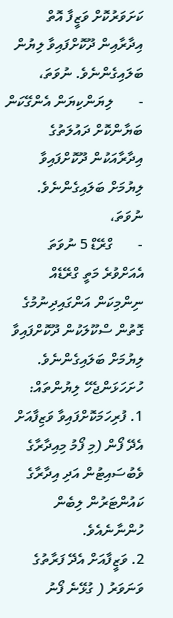ކަށަވަރުކޮށް ވަޒީފާ އޮތް އިދާރާއިން ދޫކޮށްފައިވާ ލިޔުން ބަލައިގެންނެވެ. ނުވަތަ،
-       ލިޔަންކިޔަން އެންގޭކަން ބަޔާންކޮށް ދައުލަތުގެ އިދާރާއަކުން ދޫކޮށްފައިވާ ލިޔުމަށް ބަލައިގެންނެވެ. ނުވަތަ،
-       ގްރޭޑް 5 ނުވަތަ އެއަށްވުރެ މަތީ ގްރޭޑެއް ނިންމިކަން އަންގައިދިނުމުގެ ގޮތުން ސްކޫލަކުން ދޫކޮށްފައިވާ ލިޔުމަށް ބަލައިގެންނެވެ.
ހުށަހަޅަންޖެހޭ ލިޔުންތައް:
1. ފުރިހަމަކޮށްފައިވާ ވަޒިފާއަށް އެދޭ ފޯން (މި ފޯމު މިއިދާރާގެ ވެބުސައިޓުން އަދި އިދާރާގެ ކައުންޓަރުން ލިބެން ހުންނާނެއެވެ.
2. ވަޒީފާއަށް އެދޭ ފަރާތުގެ ވަނަވަރު ( ގުޅޭނެ ފޯނު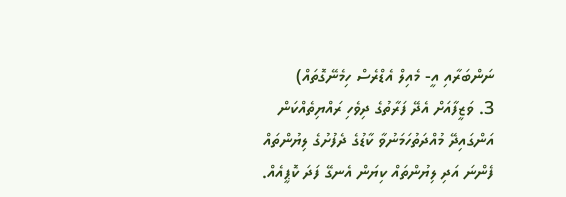ނަންބަރާއި އީ- މެއިލް އެޑްރެސް ހިމެނޭގޮތައް)
3. ވަޒީފާއަށް އެދޭ ފަރާތުގެ ދިވެހި ރައްޔިތެއްކަން އަންގައިދޭ މުއްދަތުހަމަނުވާ ކާޑުގެ ދެފުށުގެ ލިޔުންތައް ފެންނަ އަދި ލިޔުންތައް ކިޔަން އެނގޭ ފަދަ ކޮޕީއެއް.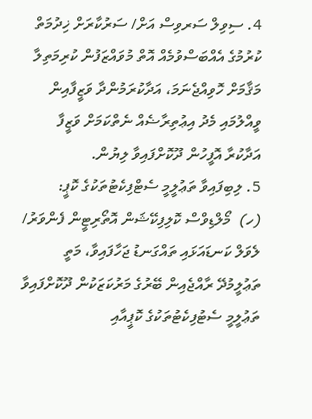4. ސިވިލް ސަރވިސް އަށް/ ސަރުކާރަށް ޚިދުމަތް ކުރުމުގެ އެއްބަސްވުމެއް އޮތް މުވައްޒަފުން ކުރިމަތިލާ މަޤާމަށް ހޮވިއްޖެނަމަ، އަދާކުރަމުންދާ ވަޒީފާއިން ވީއްލުމައި މެދު އިޢުތިރާޟެއް ނެތްކަމަށް ވަޒީފާ އަދާކުރާ އޮފީހުން ދޫކޮށްފައިވާ ލިޔުން.
5. ލިބިފައިވާ ތަޢުލީމީ ސެޓްފިކެޓުތަކުގެ ކޮޕީ:
(ހ)  މޯލްޑިވްސް ކޮލިފިކޭޝަން އޮތޯރިޓީން ފެންވަރު/ ލެވަލް ކަނޑައަޅައި ތައްގަނޑު ޖަހާފައިވާ، މަތީ ތަޢުލީމުދޭ ރާއްޖެއިން ބޭރުގެ މަރުކަޒަކުން ދޫކޮށްފައިވާ ތަޢުލީމީ ސެޓުފިކެޓުތަކުގެ ކޮޕީއާއި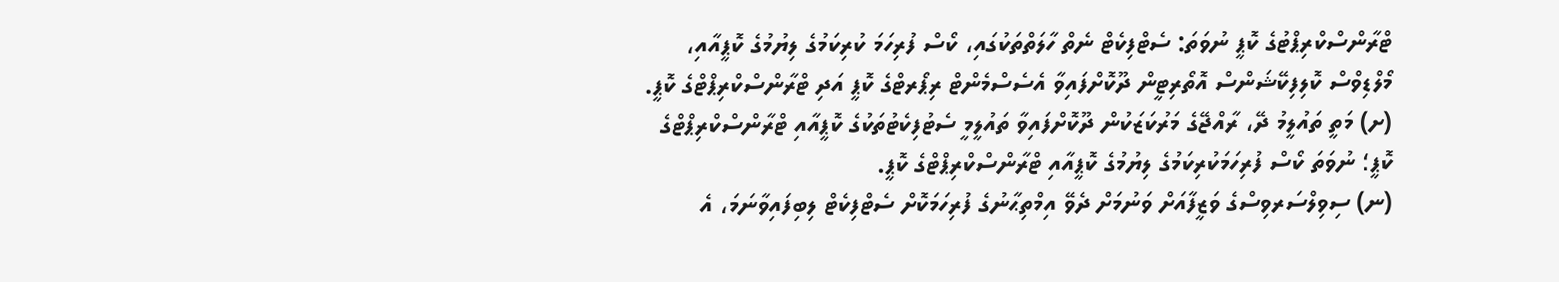ޓްރާންސްކްރިޕްޓުގެ ކޮޕީ ނުވަތަ: ސެޓްފިކެޓް ނެތް ހާލަތްތަކުގައި، ކޯސް ފުރިހަމަ ކުރިކަމުގެ ލިޔުމުގެ ކޮޕީއާއި، މޯލްޑިވްސް ކޮލިފިކޭޝަންސް އޮތޯރިޓީން ދޫކޮށްފައިވާ އެސެސްމެންޓް ރިޕޯރޓްގެ ކޮޕީ އަދި ޓްރާންސްކްރިޕްޓްގެ ކޮޕީ.
(ށ) މަތީ ތައުލީމު ދޭ، ރާއްޖޭގެ މަރުކަޒަކުން ދޫކޮށްފައިވާ ތައުލީމީ ސެޓުފިކެޓުތަކުގެ ކޮޕީއާއި ޓްރާންސްކްރިޕްޓްގެ ކޮޕީ؛ ނުވަތަ ކޯސް ފުރިހަމަކުރިކަމުގެ ލިޔުމުގެ ކޮޕީއާއި ޓްރާންސްކްރިޕްޓްގެ ކޮޕީ.
(ނ) ސިވިލްސަރވިސްގެ ވަޒީފާއަށް ވަނުމަށް ދެވޭ އިމްތިޙާނުގެ ފުރިހަމަކޮށް ސެޓްފިކެޓް ލިބިފައިވާނަމަ، އެ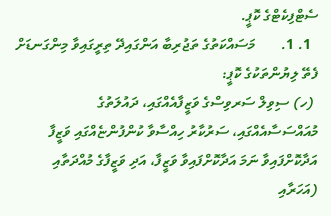ސެޓްފިކެޓްގެ ކޮޕީ.
  1. 1.       މަސައްކަތުގެ ތަޖުރިބާ އަންގައިދޭ ތިރީގައިވާ މިންގަނޑަށް ފެތޭ ލިޔުންތަކުގެ ކޮޕީ:
 (ހ) ސިވިލް ސަރވިސްގެ ވަޒީފާއެއްގައި، ދައުލަތުގެ މުއައްސަސާއެއްގައި، ސަރުކާރު ހިއްސާވާ ކުންފުންޏެއްގައި ވަޒީފާ އަދާކޮށްފައިވާ ނަމަ އަދާކޮށްފައިވާ ވަޒީފާ، އަދި ވަޒީފާގެ މުއްދަތާއި (އަހަރާއި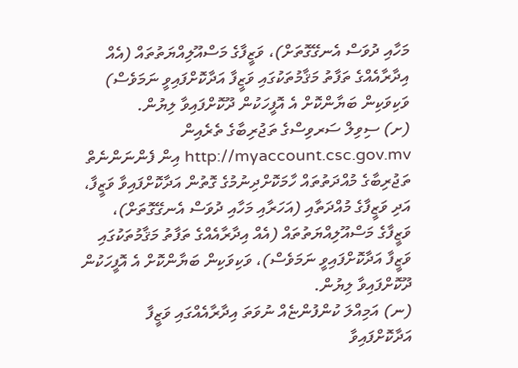މަހާއި ދުވަސް އެނގޭގޮތަށް)، ވަޒީފާގެ މަސްއޫލިއްޔަތުތައް (އެއް އިދާރާއެއްގެ ތަފާތު މަޤާމުތަކުގައި ވަޒީފާ އަދާކޮށްފައިވީ ނަމަވެސް) ވަކިވަކިން ބަޔާންކޮށް އެ އޮފީހަކުން ދޫކޮށްފައިވާ ލިޔުން.
(ށ) ސިވިލް ސަރވިސްގެ ތަޖުރިބާގެ ތެރެއިން
http://myaccount.csc.gov.mv އިން ފެންނަންނެތް ތަޖުރިބާގެ މުއްދަތުތައް ހާމަކޮށްދިނުމުގެ ގޮތުން އަދާކޮށްފައިވާ ވަޒީފާ، އަދި ވަޒީފާގެ މުއްދަތާއި (އަހަރާއި މަހާއި ދުވަސް އެނގޭގޮތަށް)، ވަޒީފާގެ މަސްއޫލިއްޔަތުތައް (އެއް އިދާރާއެއްގެ ތަފާތު މަޤާމުތަކުގައި ވަޒީފާ އަދާކޮށްފައިވީ ނަމަވެސް)، ވަކިވަކިން ބަޔާންކޮށް އެ އޮފީހަކުން ދޫކޮށްފައިވާ ލިޔުން.
(ނ) އަމިއްލަ ކުންފުންޏެއް ނުވަތަ އިދާރާއެއްގައި ވަޒީފާ އަދާކޮށްފައިވާ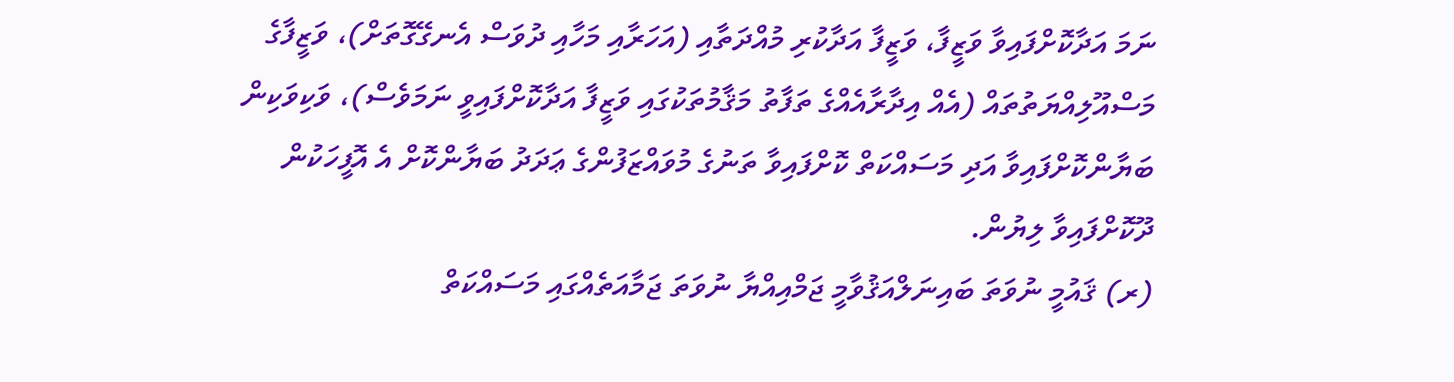ނަމަ އަދާކޮށްފައިވާ ވަޒީފާ، ވަޒީފާ އަދާކުރި މުއްދަތާއި (އަހަރާއި މަހާއި ދުވަސް އެނގޭގޮތަށް)، ވަޒީފާގެ މަސްއޫލިއްޔަތުތައް (އެއް އިދާރާއެއްގެ ތަފާތު މަޤާމުތަކުގައި ވަޒީފާ އަދާކޮށްފައިވީ ނަމަވެސް)، ވަކިވަކިން ބަޔާންކޮށްފައިވާ އަދި މަސައްކަތް ކޮށްފައިވާ ތަނުގެ މުވައްޒަފުންގެ ޢަދަދު ބަޔާންކޮށް އެ އޮފީހަކުން ދޫކޮށްފައިވާ ލިޔުން.
(ރ) ޤައުމީ ނުވަތަ ބައިނަލްއަޤުވާމީ ޖަމްއިއްޔާ ނުވަތަ ޖަމާއަތެއްގައި މަސައްކަތް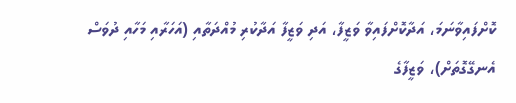ކޮށްފައިވާނަމަ، އަދާކޮށްފައިވާ ވަޒީފާ، އަދި ވަޒީފާ އަދާކުރި މުއްދަތާއި (އަހަރާއި މަހާއި ދުވަސް އެނގޭގޮތަށް)، ވަޒީފާގެ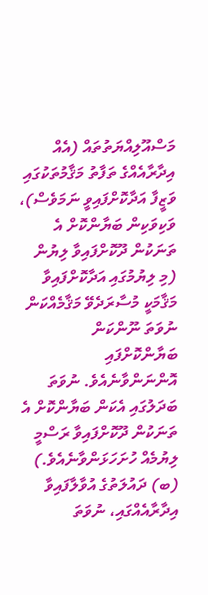މަސްއޫލިއްޔަތުތައް (އެއް އިދާރާއެއްގެ ތަފާތު މަޤާމުތަކުގައި ވަޒީފާ އަދާކޮށްފައިވީ ނަމަވެސް)، ވަކިވަކިން ބަޔާންކޮށް އެ ތަނަކުން ދޫކޮށްފައިވާ ލިޔުން (މި ލިޔުމުގައި އަދާކޮށްފައިވާ މަޤާމަކީ މުސާރަދެވޭ މަޤާމެއްކަން ނުވަތަ ނޫންކަން ބަޔާންކޮށްފައި އޮންނަންވާނެއެވެ. ނުވަތަ ބަދަލުގައި އެކަން ބަޔާންކޮށް އެ ތަނަކުން ދޫކޮށްފައިވާ ރަސްމީ ލިޔުމެއް ހުށަހަޅަންވާނެއެވެ.)
(ބ) ދައުލަތުގެ އުވާލާފައިވާ އިދާރާއެއްގައި، ނުވަތަ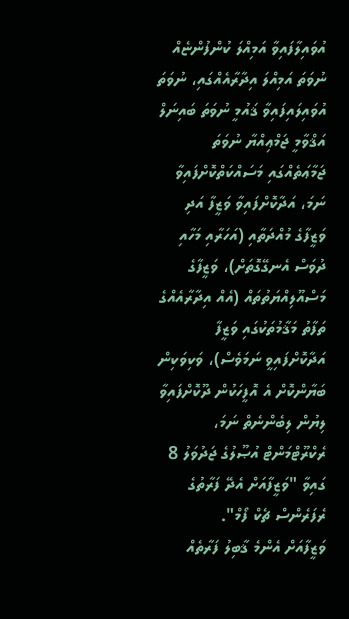އުވައިލާފައިވާ އަމިއްލަ ކުންފުންޏެއް ނުވަތަ އަމިއްލަ އިދާރާއެއްގައި، ނުވަތަ އުވައިލައިފައިވާ ޤައުމީ ނުވަތަ ބައިނަލް އަޤްވާމީ ޖަމްޢިއްޔާ ނުވަތަ ޖަމާޢަތެއްގައި މަސައްކަތްކޮށްފައިވާ ނަމަ، އަދާކޮށްފައިވާ ވަޒީފާ އަދި ވަޒީފާގެ މުއްދަތާއި (އަހަރާއި މަހާއި ދުވަސް އެނގޭގޮތަށް)، ވަޒީފާގެ މަސްއޫލިއްޔަތުތައް (އެއް އިދާރާއެއްގެ ތަފާތު މަޤާމުތަކުގައި ވަޒީފާ އަދާކޮށްފައިވީ ނަމަވެސް)، ވަކިވަކިން ބަޔާންކޮށް އެ އޮފީހަކުން ދޫކޮށްފައިވާ ލިޔުން ލިބެންނެތް ނަމަ، ރެކްރޫޓްމަންޓް އުޞޫލުގެ ޖަދުވަލު 8 ގައިވާ "ވަޒީފާއަށް އެދޭ ފަރާތުގެ ރެފަރެންސް ޗެކް ފޯމް".
ވަޒީފާއަށް އެންމެ ޤާބިލު ފަރާތެއް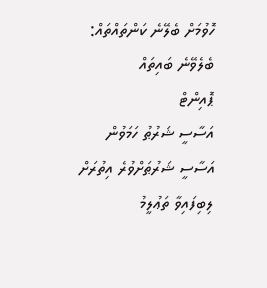ހޮވުމަށް ބެލޭނެ ކަންތައްތައް:
ބެލެވޭނެ ބައިތައް
ޕޮއިންޓް
އަސާސީ ޝަރުޠު ހަމަވުން
އަސާސީ ޝަރުޠަށްވުރެ އިތުރަށް ލިބިފައިވާ ތަޢުލީމު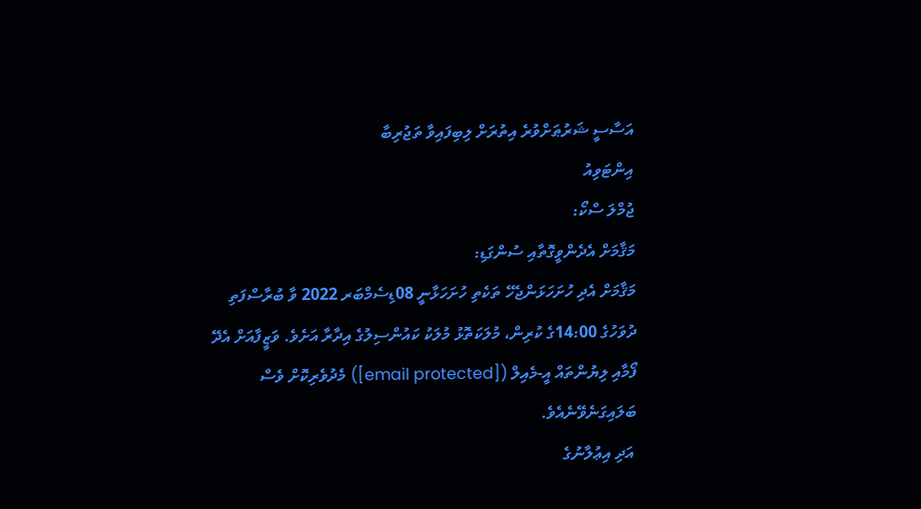އަސާސީ ޝަރުޠަށްވުރެ އިތުރަށް ލިބިފައިވާ ތަޖުރިބާ
އިންޓަވިއު
ޖުމްލަ ސްކޯ:
މަޤާމަށް އެދެންވީގޮތާއި ސުންގަޑި:
މަޤާމަށް އެދި ހުށަހަޅަންޖެހޭ ތަކެތި ހުށަހަޅާނީ 08ޑިސެމްބަރ 2022 ވާ ބުރާސްފަތި ދުވަހުގެ 14:00ގެ ކުރިން، މުލަކަތޮޅު މުލަކު ކައުންސިލުގެ އިދާރާ އަށެވެ. ވަޒީފާއަށް އެދޭ ފޯމާއި ލިޔުންތައް އީ-މެއިލް ([email protected]) މެދުވެރިކޮށް ވެސް ބަލައިގަނެވޭނެއެވެ.
 އަދި އިޢުލާނުގެ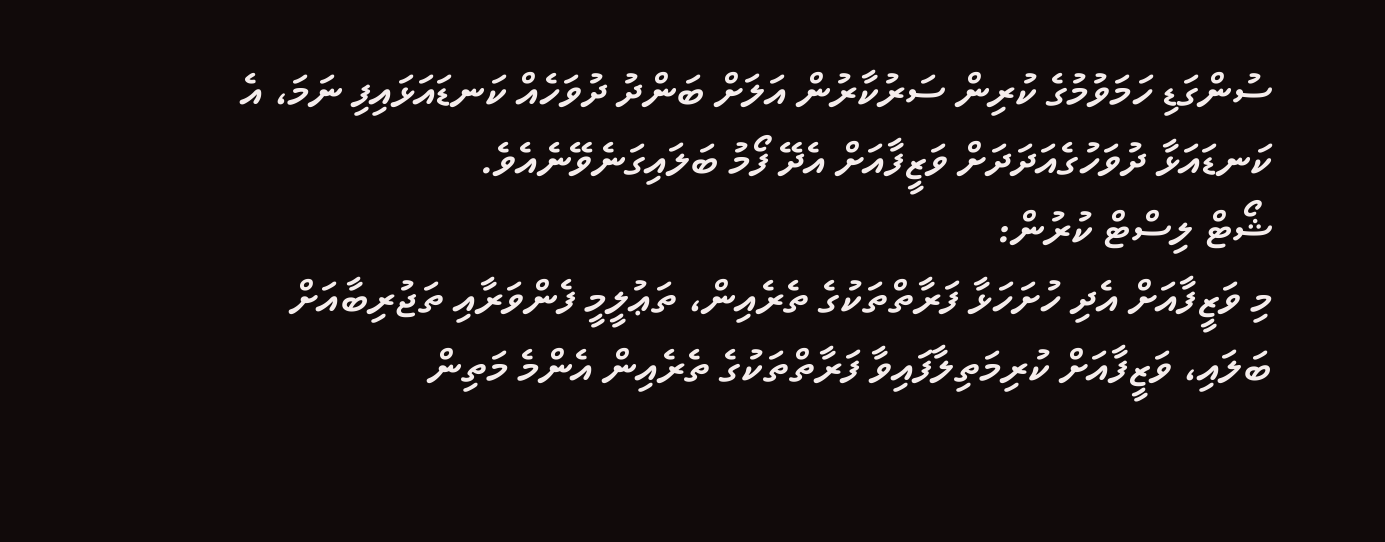ސުންގަޑި ހަމަވުމުގެ ކުރިން ސަރުކާރުން އަލަށް ބަންދު ދުވަހެއް ކަނޑައަޅައިފި ނަމަ، އެ ކަނޑައަޅާ ދުވަހުގެއަދަދަށް ވަޒީފާއަށް އެދޭ ފޯމު ބަލައިގަނެވޭނެއެވެ.
ޝޯޓް ލިސްޓް ކުރުން:
މި ވަޒީފާއަށް އެދި ހުށަހަޅާ ފަރާތްތަކުގެ ތެރެއިން، ތަޢުލީމީ ފެންވަރާއި ތަޖުރިބާއަށް ބަލައި، ވަޒީފާއަށް ކުރިމަތިލާފައިވާ ފަރާތްތަކުގެ ތެރެއިން އެންމެ މަތިން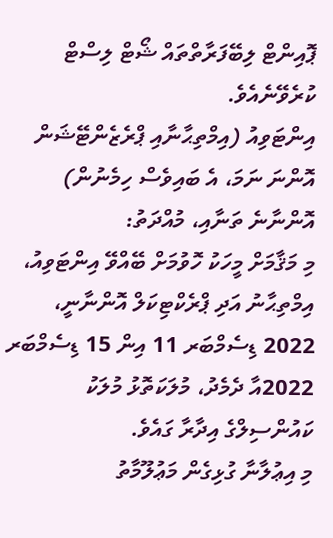ޕޮއިންޓް ލިބޭފަރާތްތައް ޝޯޓް ލިސްޓް ކުރެވޭނެއެވެ.
އިންޓަވިއު (އިމްތިޙާނާއި ޕްރެޒެންޓޭޝަން އޮންނަ ނަމަ، އެ ބައިވެސް ހިމެނުން) އޮންނާނެ ތަނާއި، މުއްދަތު:
މި މަޤާމަށް މީހަކު ހޮވުމަށް ބޭއްވޭ އިންޓަވިއު، އިމްތިޙާނު އަދި ޕްރެކްޓިކަލް އޮންނާނީ، 2022 ޑިސެމްބަރ 11 އިން 15 ޑިސެމްބަރ 2022އާ ދެމެދު، މުލަކަތޮޅު މުލަކު ކައުންސިލްގެ އިދާރާ ގައެވެ.
މި އިޢުލާނާ ގުޅިގެން މަޢުލޫމާތު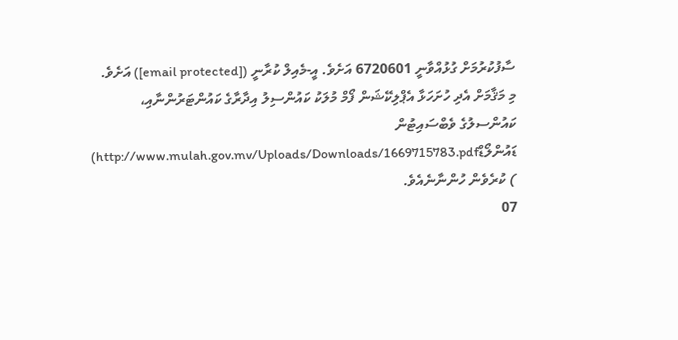ސާފުކުރުމަށް ގުޅުއްވާނީ 6720601 އަށެވެ. އީ-މެއިލް ކުރާނީ ([email protected]) އަށެވެ.
މި މަޤާމަށް އެދި ހުށަހަޅާ އެޕްލިކޭޝަން ފޯމް މުލަކު ކައުންސިލު އިދާރާގެ ކައުންޓަރުންނާއި، ކައުންސލުގެ ވެބްސައިޓުން ޑައުންލޯޑްhttp://www.mulah.gov.mv/Uploads/Downloads/1669715783.pdf) ) ކުރެވެން ހުންނާނެއެވެ.
07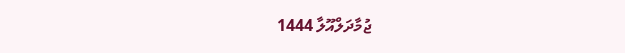ޖުމާދަލްއޫލާ 1444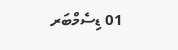01 ޑިސެމްބަރ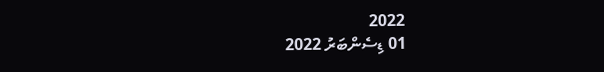2022
01 ޑިސެންބަރު 2022